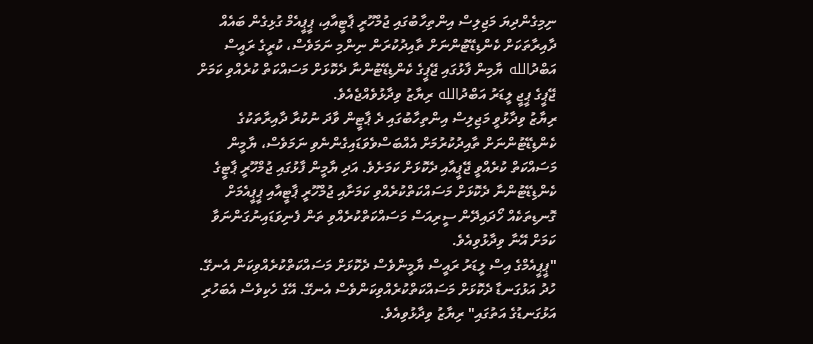ނިމިގެންދިޔަ މަޖިލިސް އިންތިހާބުގައި ޖުމްހޫރީ ޕާޓީއާއި، ޕީޕީއެމް ގުޅިގެން ބައެއް ދާއިރާތަކަށް ކެންޑިޑޭޓުންނަށް ތާއިދުކުރަން ނިންމި ނަމަވެސް، ކުރީގެ ރައީސް އަބްދުالله ޔާމިން ފާޅުގައި ޖޭޕީގެ ކެންޑިޑޭޓުންނާ ދެކޮޅަށް މަސައްކަތް ކުރެއްވި ކަމަށް ޖޭޕީގެ ޕީޖީ ލީޑަރު އަބްދުالله ރިޔާޒު ވިދާޅުވެއްޖެއެވެ.
ރިޔާޒު ވިދާޅުވީ މަޖިލިސް އިންތިހާބުގައި ދެ ޕާޓީން ވާދަ ނުކުރާ ދާއިރާތަކުގެ ކެންޑިޑޭޓުންނަށް ތާއިދުކުރުމަށް އެއްބަސްވެވަޑައިގެންނެވި ނަމަވެސް، ޔާމީން މަސައްކަތް ކުރެއްވީ ޖޭޕީއާއި ދެކޮޅަށް ކަމަށެވެ. އަދި ޔާމީން ފާޅުގައި ޖުމްހޫރީ ޕާޓީގެ ކެންޑިޑޭޓުންނާ ދެކޮޅަށް މަސައްކަތްކުރެއްވި ކަމަށާއި ޖުމްހޫރީ ޕާޓީއާއި ޕީޕީއެމަށް ގޮނޑިތަކެއް ހޯދައިދޭން ސީރިއަސް މަސައްކަތްކުރެއްވި ތަން ފެނިވަޑައިނުގަންނަވާ ކަމަށް އޭނާ ވިދާޅުވިއެވެ.
"ޕީޕީއެމްގެ އިސް ލީޑަރު ރައީސް ޔާމީންވެސް ދެކޮޅަށް މަސައްކަތްކުރެއްވިކަން އެނގޭ. ހުދު އަޅުގަނޑާ ދެކޮޅަށް މަސައްކަތްކުރެއްވިކަންވެސް އެނގޭ. އޭގެ ހެކިވެސް އެބަހުރި އަޅުގަނޑުގެ އަތުގައި" ރިޔާޒު ވިދާޅުވިއެވެ.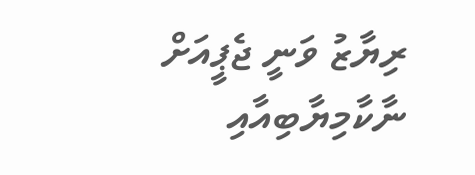ރިޔާޒު ވަނީ ޖެޕީއަށް ނާކާމިޔާބިއާއި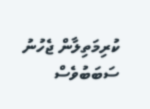ކުރިމަތިލާން ޖެހުނު ސަބަބުވެސް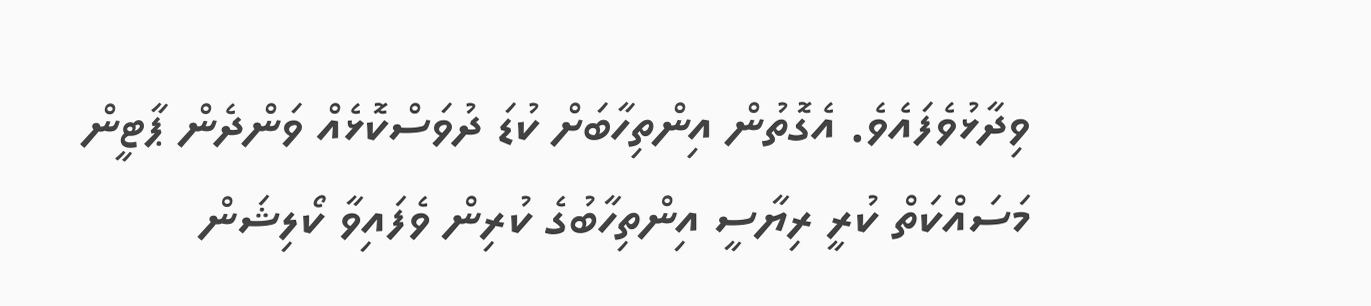ވިދާޅުވެފައެވެ. އެގޮތުން އިންތިހާބަށް ކުޑަ ދުވަސްކޮޅެއް ވަންދެން ޕާޓީން މަސައްކަތް ކުރީ ރިޔާސީ އިންތިހާބުގެ ކުރިން ވެފައިވާ ކޯލިޝަން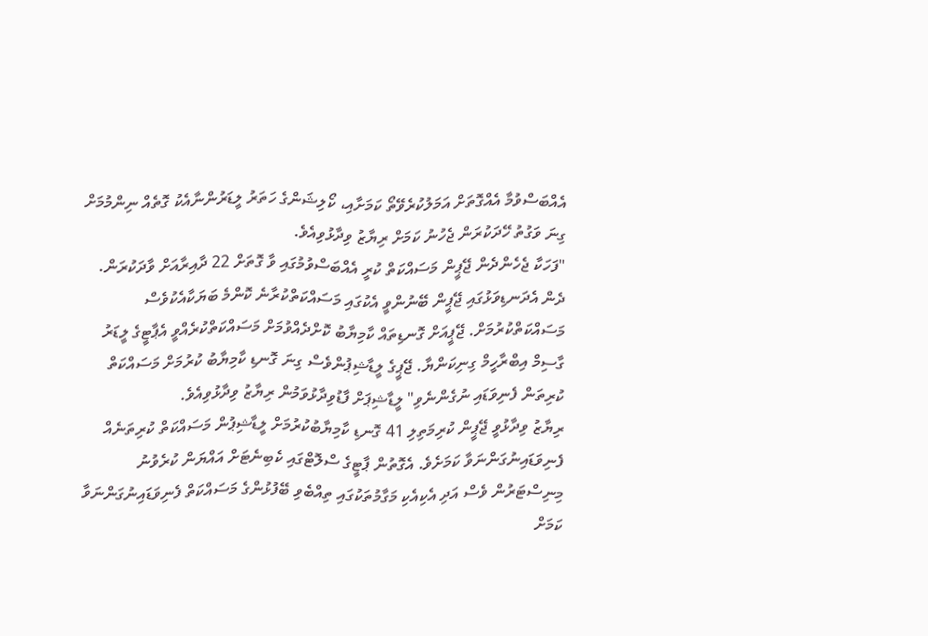އެއްބަސްވުމާ އެއްގޮތަށް އަމަލުކުރެވޭތޯ ކަމަށާއި، ކޯލިޝަންގެ ހަތަރު ލީޑަރުންނާއެކު ގޮތެއް ނިންމުމަށް ގިނަ ވަގުތު ހޭދަކުރަން ޖެހުނު ކަމަށް ރިޔާޒު ވިދާޅުވިއެވެ.
"ފަހަކާ ޖެހެންދެން ޖޭޕީން މަސައްކަތް ކުރީ އެއްބަސްވުމުގައި ވާ ގޮތަށް 22 ދާއިރާއަށް ވާދަކުރަން. ދެން އެދަނޑިވަޅުގައި ޖޭޕީން ބޭނުންވީ އެކުގައި މަސައްކަތްކުރާނެ ކޮންމެ ބަޔަކާއެކުވެސް މަސައްކަތްކުރުމަށް. ޖޭޕީއަށް ގޮނޑިތައް ކާމިޔާބު ކޮށްދެއްވުމަށް މަސައްކަތްކުރެއްވީ އެޕާޓީގެ ލީޑަރު ގާސިމް އިބްރާހީމް ގިނިކަންޔާ. ޖޭޕީގެ ލީޑާޝިޕުންވެސް ގިނަ ގޮނޑި ކާމިޔާބު ކުރުމަށް މަސައްކަތް ކުރިތަން ފެނިވަޑައި ނުގެންނެވި" ލީޑާޝިޕަށް ފާޑުވިދާޅުވަމުން ރިޔާޒު ވިދާޅުވިއެވެ.
ރިޔާޒު ވިދާޅުވީ ޖޭޕީން ކުރިމަތިލި 41 ގޮނޑި ކާމިޔާބުކުރުމަށް ލީޑާޝިޕުން މަސައްކަތް ކުރިތަނެއް ފެނިވަޑައިނުގަންނަވާ ކަމަށެވެ. އެގޮތުން ޕާޓީގެ ސްލޮޓްގައި ކެބިނެޓަށް އައްޔަން ކުރެވުނު މިނިސްޓަރުން ވެސް އަދި އެކިއެކި މަގާމުތަކުގައި ތިއްބެވި ބޭފުޅުންގެ މަސައްކަތް ފެނިވަޑައިނުގަންނަވާ ކަމަށް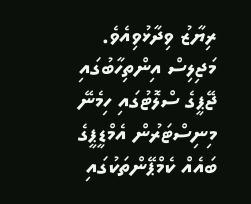ރިޔާޒު ވިދާޅުވިއެވެ.
މަޖިލިސް އިންތިހާބުގައި ޖޭޕީގެ ސްލޮޓުގައި ހިމެނޭ މިނިސްޓަރުން އެމްޑީޕީގެ ބައެއް ކެމްޕޭންތަކުގައި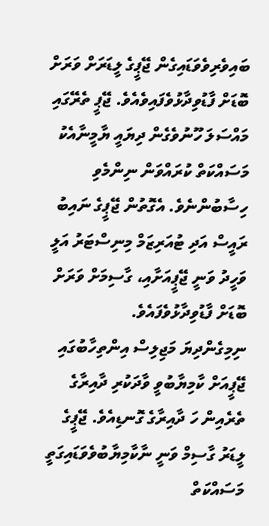ބައިވެރިވެވަޑައިގެން ޖޭޕީގެ ލީޑަރަށް ވަރަށް ބޮޑަށް ފާޑުވިދާޅުވެފައިވެއެވެ. ޖޭޕީ ތެރޭގައި މައްސަލަ ހޫނުވެގެން ދިޔައީ ޔާމީނާއެކު މަސައްކަތް ކުރައްވަން ނިންމެވި ހިސާބުންނެވެ. އެގޮތުން ޖޭޕީގެ ނައިބު ރައީސް އަދި ޓުއަރިޒަމް މިނިސްޓަރު އަލީ ވަހީދު ވަނީ ޖޭޕީއަށާއި، ގާސިމަށް ވަރަށް ބޮޑަށް ފާޑުވިދާޅުވެފައެވެ.
ނިމިގެންދިޔަ މަޖިލިސް އިންތިހާބުގައި ޖޭޕީއަށް ކާމިޔާބުވީ ވާދަކުރި ދާއިރާގެ ތެރެއިން ހަ ދާއިރާގެ ގޮނޑިއެވެ. ޖޭޕީގެ ލީޑަރު ގާސިމް ވަނީ ނާކާމިޔާބުވެވަޑައިގަތީ މަސައްކަތް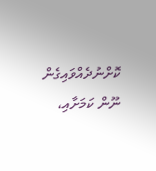ކޮށްނުދެއްވައިގެން ނޫން ކަމަށާއި،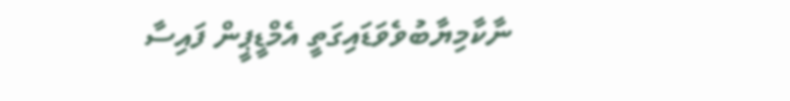ނާކާމިޔާބުވެވަޑައިގަތީ އެމްޑީޕީން ފައިސާ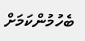ބެހުމުންކަމަށް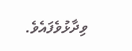ވިދާޅުވެފައެވެ.